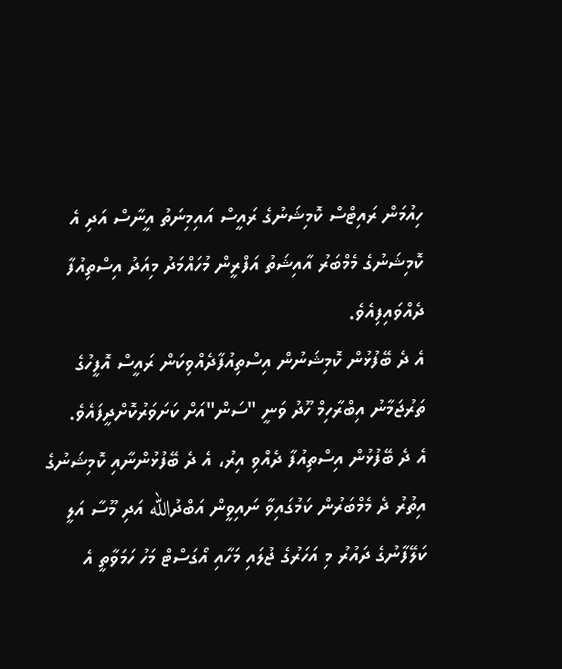ހިއުމަން ރައިޓްސް ކޮމިޝަނުގެ ރައީސް އައިމިނަތު އީނާސް އަދި އެ ކޮމިޝަނުގެ މެމްބަރު އާއިޝަތު އަފްރީން މުހައްމަދު މިއަދު އިސްތިއުފާ ދެއްވައިފިއެވެ.
އެ ދެ ބޭފުޅުން ކޮމިޝަނުން އިސްތިއުފާދެއްވިކަން ރައީސް އޮފީހުގެ ތަރުޖަމާނު އިބްރާހިމް ހޫދު ވަނީ "ސަން"އަށް ކަށަވަރުކޮށްދީފައެވެ.
އެ ދެ ބޭފުޅުން އިސްތިއުފާ ދެއްވި އިރު، އެ ދެ ބޭފުޅުންނާއި ކޮމިޝަނުގެ އިތުރު ދެ މެމްބަރުން ކަމުގައިވާ ނައިވީން އަބްދުالله އަދި މޫސާ އަލީ ކަލޭފާނުގެ ދައުރު މި އަހަރުގެ ޖުލައި މަހާއި އޯގަސްޓް މަހު ހަމަވާތީ އެ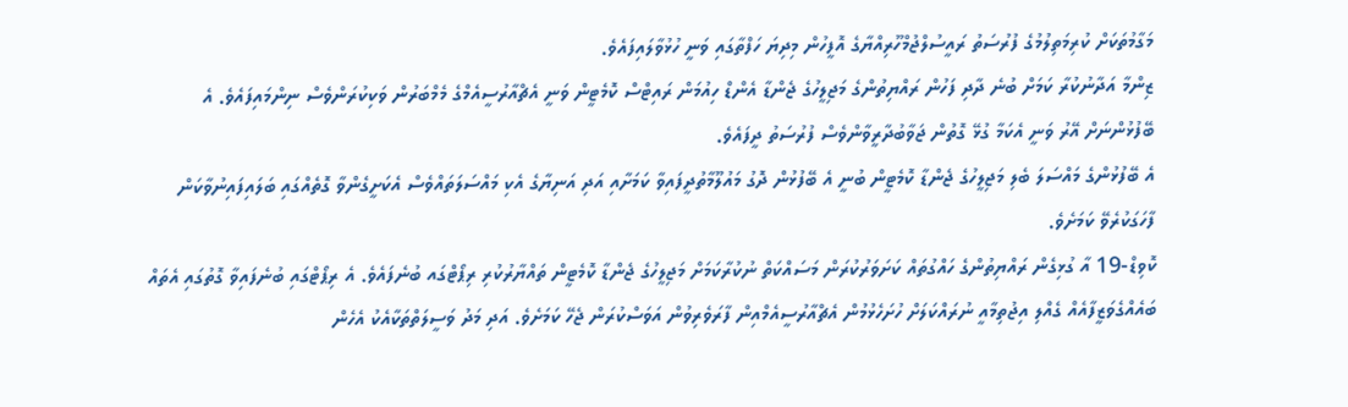މަގާމުތަކަށް ކުރިމަތިލުމުގެ ފުރުސަތު ރައީސުލްޖުމްހޫރިއްޔާގެ އޮފީހުން މިދިޔަ ހަފްތާގައި ވަނީ ހުޅުވާލައިފައެވެ.
ޒިންމާ އަދާނުކުރާ ކަމަށް ބުނެ ދާދި ފަހުން ރައްޔިތުންގެ މަޖިލީހުގެ ޖެންޑާ އެންޑް ހިއުމަން ރައިޓްސް ކޮމެޓީން ވަނީ އެޗްއާރުސީއެމްގެ މެމްބަރުން ވަކިކުރަންވެސް ނިންމައިފައެވެ. އެ ބޭފުޅުންނަށް އޭރު ވަނީ އެކަމާ ގުޅޭ ގޮތުން ޖަވާބުދާރީވާންވެސް ފުރުސަތު ދީފައެވެ.
އެ ބޭފުޅުންގެ މައްސަލަ ބެލި މަޖިލީހުގެ ޖެންޑާ ކޮމެޓީން ބުނީ އެ ބޭފުޅުން ދޮގު މައުލޫމާތުދީފައިވާ ކަމަށާއި އަދި އަނިޔާގެ އެކި މައްސަލަތައްވެސް އެކަށީގެންވާ ގޮތެއްގައި ބަލައިފައިނުވާކަން ފާހަގަކުރެވޭ ކަމަށެވެ.
ކޮވިޑް-19 އާ ގުޅިގެން ރައްޔިތުންގެ ހައްގުތައް ކަށަވަރުކުރަން މަސައްކަތް ނުކުރާކަމަށް މަޖިލީހުގެ ޖެންޑާ ކޮމެޓީން ތައްޔާރުކުރި ރިޕޯޓްގައ ބުނެފައެވެ. އެ ރިޕޯޓްގައި ބުނެފައިވާ ގޮތުގައި އެތައް ބައެއްގެވަޒީފާއެއް ގެއްލި އިޖުތިމާއީ ނުރައްކަލަށް ހުށަހެޅުމުން އެޗްއާރުސީއެމްއިން ފާރަވެރިވުން އަވަސްކުރަން ޖެހޭ ކަމަށެވެ. އަދި މަދު ވަސީލަތްތަކާއެކު އެހެން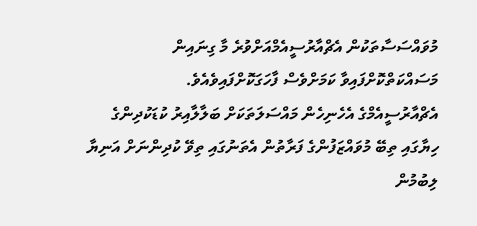މުވައްސަސާތަކުން އެޗްއާރުސީއެމްއަށްވުރެ މާ ގިނައިން މަސައްކަތްކޮށްފައިވާ ކަމަށްވެސް ފާހަގަކޮށްފައިވެއެވެ.
އެޗްއާރުސީއެމްގެ އެހެނިހެން މައްސަލަތަކަށް ބަލާލާއިރު ކުޑަކުދިންގެ ހިޔާގައި ތިބޭ މުވައްޒަފުންގެ ފަރާތުން އެތަނުގައި ތިވޭ ކުދިންނަށް އަނިޔާ ލިބުމުން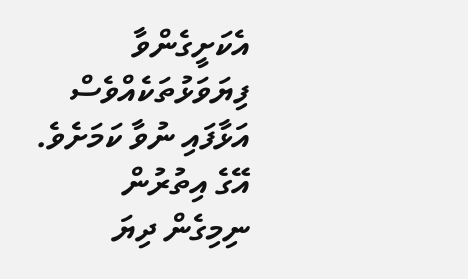އެކަށީގެންވާ ފިޔަވަޅުތަކެއްވެސް އަޅާފައި ނުވާ ކަމަށެވެ. އޭގެ އިތުރުން ނިމިގެން ދިޔަ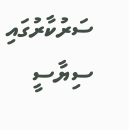ސަރުކާރުގައި ސިޔާސީ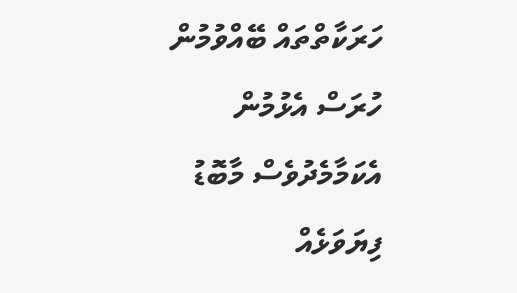ހަރަކާތްތައް ބޭއްވުމުން ހުރަސް އެޅުމުން އެކަމާމެދުވެސް މާބޮޑު ފިޔަވަޅެއް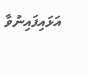އަޅައިފައިނުވާ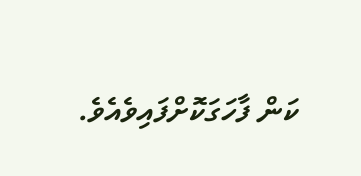ކަން ފާހަގަކޮށްފައިވެއެވެ.